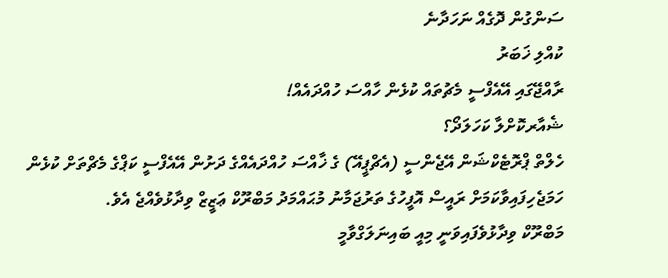ސަންގުން ދޮގެއް ނަހަދާނެ
ކުއްލި ޚަބަރު
ރާއްޖޭގައި އޭއެފްސީ މެޗުތައް ކުޅެން ހާއްސަ ހުއްދައެއް!
ޝެއާރކޮށްލާ ކަހަލަދޯ؟
ހެލްތް ޕްރޮޓެކްޝަން އޭޖެންސީ (އެޗްޕީއޭ) ގެ ޚާއްސަ ހުއްދައެއްގެ ދަށުން އޭއެފްސީ ކަޕްގެ މެޗްތަށް ކުޅެން ހަމަޖެހިފައިވާކަމަށް ރައީސް އޮފީހުގެ ތަރުޖަމާނު މުޙައްމަދު މަބްރޫކް ޢަޒީޒް ވިދާޅުވެއްޖެ އެވެ.
މަބްރޫކް ވިދާޅުވެފައިވަނީ މިއީ ބައިނަލަގްވާމީ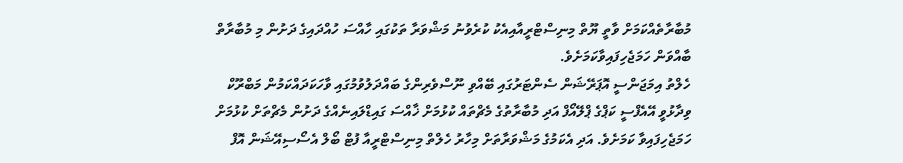މުބާރާތެއްކަމަށް ވާތީ ޔޫތް މިނިސްޓްރީއާއިއެކު ކުރެވުނު މަޝްވަރާ ތަކުގައި ހާއްސަ ހުއްދައިގެ ދަށުން މި މުބާރާތް ބާއްވަން ހަމަޖެހިފައިވާކަމަށެވެ.
ހެލްތު އިމަޖަންސީ އޮޕަރޭޝަން ސެންޓަރުގައި ބޭއްވި ނޫސްވެރިންގެ ބައްދަލުވުމުގައި ވާހަކަދައްކަމުން މަބްރޫކް ވިދާޅުވީ އޭއެފްސީ ކަޕްގެ ޕްލޭއޯފް އަދި މުބާރާތުގެ މެޗްތައް ކުޅުމަށް ޚާއްސަ ގައިޑްލައިނެއްގެ ދަށުން މެޗްތަށް ކުޅުމަށް ހަމަޖެހިފައިވާ ކަމަށެވެ. އަދި އެކަމުގެ މަޝްވަރާތަށް މިހާރު ހެލްތް މިނިސްޓްރީއާ ފުޓް ބޯލް އެސޯސިއޭޝަން އޮފް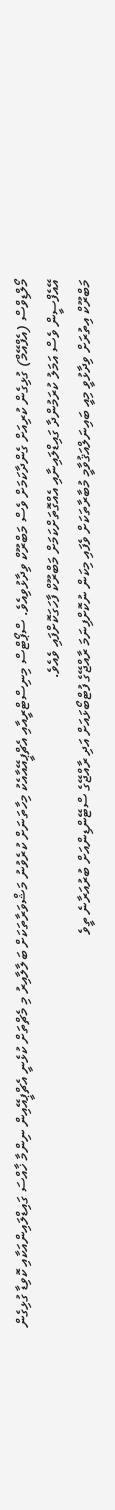މޯލްޑިވްސް (އެފްއޭމް) ގުޅިގެން ކުރިއަށް ގެންދާކަމަށް ވެސް މަބްރޫކް ވިދާޅުވިއެވެ. ސްޕޯޓްސް މިނިސްޓްރީއާއި އެޗްޕީއޭއާއެކު މިހާތަނަށް ކުރެވުނު މަޝްވަރާތަކަށް ބަލާލާއިރު މި މެޗްތަށް ކުޅެނީ އެޗްޕީއޭއިން ނިންމާ ޚާއްސަ ގައިޑްލައިންއަކާއި ކޮވިޑާ ގުޅިގެން އޭއެފްސީން ވެސް އަމަލު ކުރަމުންދާ ގައިޑްލައިނާއި އެއްގޮތަށްކަމަށް މަބްރޫކް ފާހަގަކޮށްފައި ވެއެވެ.
މަބްރޫކް އިތުރަށް ވިދާޅުވީ މިއީ ބައިނަލްއަޤުވާމީ މުބާރާތަކަށް ވެފައި މިކަން ނުކޮށްފިނަމަ ރާއްޖޭގެ ފުޓްބޯޅައަށް އަދި ރާއްޖޭގެ ސްޓޭންޑިންއަށް ބުރުއަރާނެ ތީވެ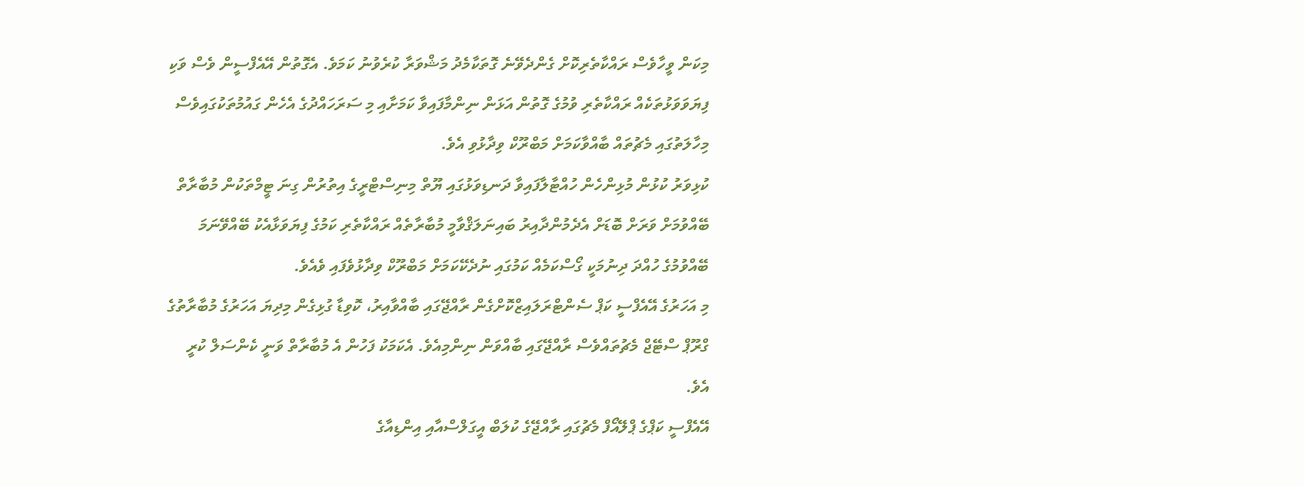މިކަން ވީހާވެސް ރައްކާތެރިކޮށް ގެންދެވޭނެ ގޮތަކާމެދު މަޝްވަރާ ކުރެވުނު ކަމަވެ. އެގޮތުން އޭއެފްސީން ވެސް ވަކި ފިޔަވަވަޅުތަކެއް ރައްކާތެރި ވުމުގެ ގޮތުން އަޅަން ނިންމާފައިވާ ކަމަށާއި މި ސަރަހައްދުގެ އެހެން ގައުމުތަކުގައިވެސް މިހާލަތުގައި މެޗުތައް ބާއްވާކަމަށް މަބްރޫކް ވިދާޅުވި އެވެ.
ކުޅިވަރު ކުޅުން މުޅިންހެން ހުއްޓާލާފައިވާ ދަނޑިވަޅުގައި ޔޫތް މިނިސްޓްރީގެ އިތުރުން ގިނަ ޓީމްތަކުން މުބާރާތް ބޭއްވުމަށް ވަރަށް ބޮޑަށް އެދެމުންދާއިރު ބައިނަލަޤްވާމީ މުބާރާތެއް ރައްކާތެރި ކަމުގެ ފިޔަވަޅާއެކު ބޭއްވޭނަމަ ބޭއްވުމުގެ ހުއްދަ ދިނުމަކީ ގޯސްކަމެއް ކަމުގައި ނުދެކޭކަމަށް މަބްރޫކް ވިދާޅުވެފައި ވެއެވެ.
މި އަހަރުގެ އޭއެފްސީ ކަޕް ސެންޓްރަލައިޒްކޮށްގެން ރާއްޖޭގައި ބާއްވާއިރު، ކޮވިޑާ ގުޅިގެން މިދިޔަ އަހަރުގެ މުބާރާތުގެ ގްރޫޕް ސްޓޭޖް މެޗުތައްވެސް ރާއްޖޭގައި ބާއްވަން ނިންމިއެވެ. އެކަމަކު ފަހުން އެ މުބާރާތް ވަނީ ކެންސަލް ކުރީ އެވެ.
އޭއެފްސީ ކަޕްގެ ޕްލޭއޯފް މެޗުގައި ރާއްޖޭގެ ކުލަބް އީގަލްސްއާއި އިންޑިއާގެ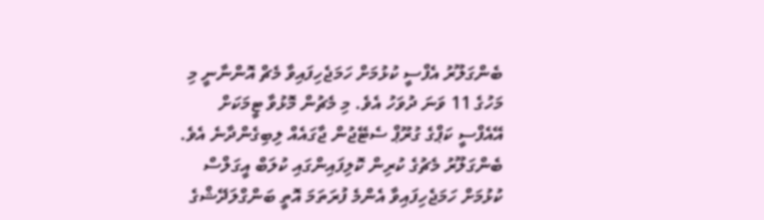ބެންގަލޫރު އެފްސީ ކުޅުމަށް ހަމަޖެހިފައިވާ މެޗް އޮންނާނީ މި މަހުގެ 11 ވަނަ ދުވަހު އެވެ. މި މެޗުން މޮޅުވާ ޓީމަކަށް އޭއެފްސީ ކަޕްގެ ގުރޫޕް ސެޓޭޖުން ޖާގައެއް ލިބިގެންދާނެ އެވެ. ބެންގަލޫރު މެޗުގެ ކުރިން ކޮލިފައިންގައި ކުލަބް އީގަލްސް ކުޅުމަށް ހަމަޖެހިފައިވާ އެންމެ ފުރަތަމަ އޮތީ ބަންގްލަދޭޝްގެ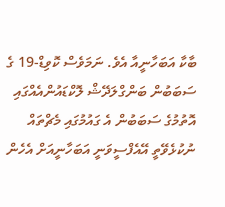ބާކާ އަބަހާނީއާ އެވެ. ނަމަވެސް ކޮވިޑް-19 ގެ ސަބަބުން ބަންގްލަދޭޝް ލޮކްޑައުންއެއްގައި އޮތުމުގެ ސަބަބުން އެ ގައުމުގައި މެޗްތައް ނުކުޅެވޭތީ އޭއެފްސީވަނީ އަބަހާނީއަށް އެހެން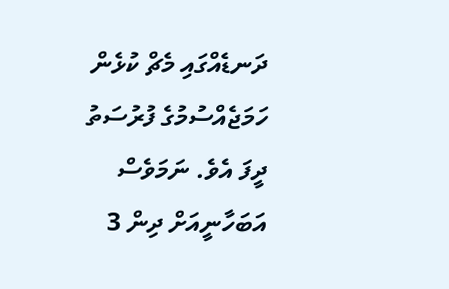ދަނޑެއްގައި މެޗް ކުޅެން ހަމަޖެއްސުމުގެ ފުރުސަތު ދީފަ އެވެ. ނަމަވެސް އަބަހާނީއަށް ދިން 3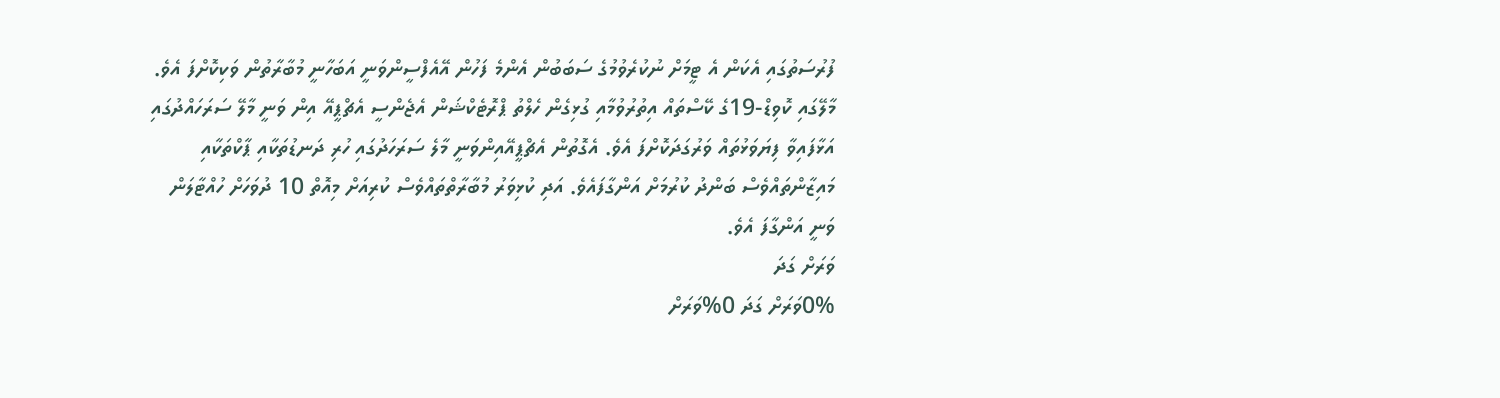ފުރުސަތުގައި އެކަން އެ ޓީމަށް ނުކުރެވުމުގެ ސަބަބުން އެންމެ ފަހުން އޭއެފްސީންވަނީ އަބަހާނީ މުބާރާތުން ވަކިކޮށްފަ އެވެ.
މާލޭގައި ކޮވިޑް-19ގެ ކޭސްތައް އިތުރުވުމާއި ގުޅިގެން ހެލްތު ޕްރޮޓެކްޝަން އެޖެންސީ އެޗްޕީއޭ އިން ވަނީ މާލޭ ސަރަހައްދުގައި އަޅާފައިވާ ފިޔަވަޅުތައް ވަރުގަދަކޮށްފަ އެވެ. އެގޮތުން އެޗްޕީއޭއިންވަނީ މާލެ ސަރަހަދުގައި ހުރި ދަނޑުތަކާއި ޕާކްތަކާއި މައިޒާންތައްވެސް ބަންދު ކުރުމަށް އަންގާފައެވެ. އަދި ކުޅިވަރު މުބާރާތްތައްވެސް ކުރިއަށް މިއޮތް 10 ދުވަހަށް ހުއްޓާލަން ވަނީ އަންގާފަ އެވެ.
ވަރަށް ގަދަ
0%ވަރަށް ގަދަ 0%ވަރަށް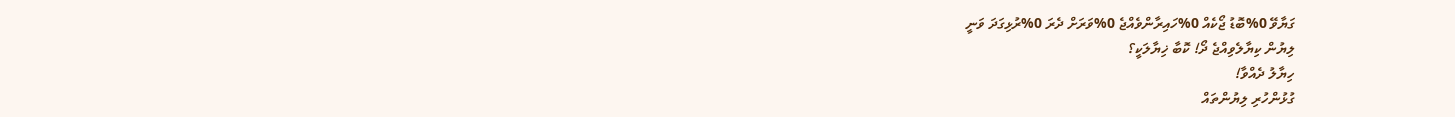ގަޔާވޭ 0%ބޮޑު ޖޯކެއް 0%ހައިރާންވެއްޖެ 0%ވަރަށް ދެރަ 0%ރުޅިގަދަ ވަނީ
ލިޔުން ކިޔާލެވިއްޖެ ދޯ! ކޮބާ ޚިޔާލަކީ؟
ހިޔާލު ދެއްވާ!
ގުޅުންހުރި ލިޔުންތައް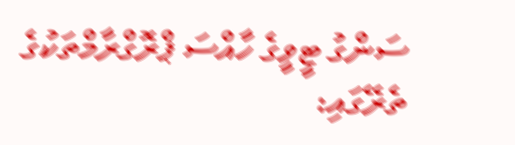ސަންގު ޓީވީގެ ހާއްސަ ޕްރޮގްރާމްތަކުގެ ތެރޭގައި: